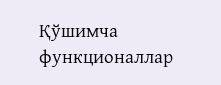Қўшимча функционаллар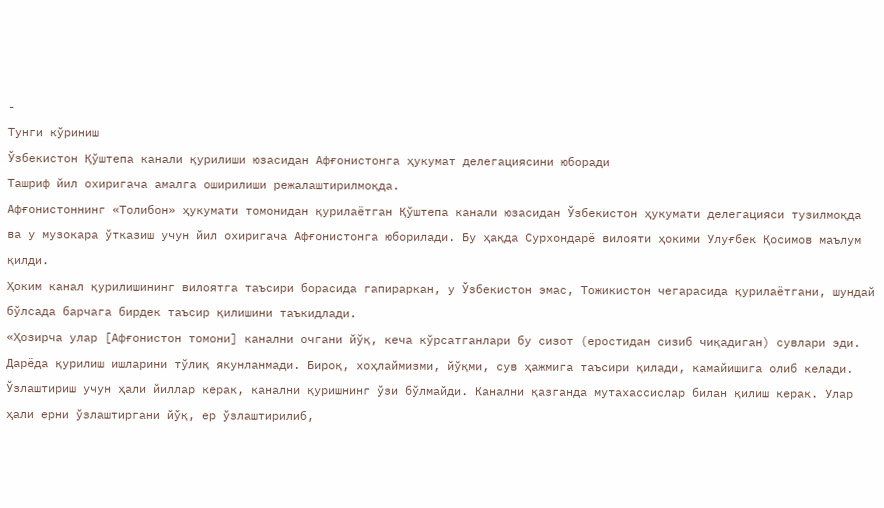-
Тунги кўриниш
Ўзбекистон Қўштепа канали қурилиши юзасидан Афғонистонга ҳукумат делегациясини юборади
Ташриф йил охиригача амалга оширилиши режалаштирилмоқда.
Афғонистоннинг «Толибон» ҳукумати томонидан қурилаётган Қўштепа канали юзасидан Ўзбекистон ҳукумати делегацияси тузилмоқда ва у музокара ўтказиш учун йил охиригача Афғонистонга юборилади. Бу ҳақда Сурхондарё вилояти ҳокими Улуғбек Қосимов маълум қилди.
Ҳоким канал қурилишининг вилоятга таъсири борасида гапираркан, у Ўзбекистон эмас, Тожикистон чегарасида қурилаётгани, шундай бўлсада барчага бирдек таъсир қилишини таъкидлади.
«Ҳозирча улар [Афғонистон томони] канални очгани йўқ, кеча кўрсатганлари бу сизот (еростидан сизиб чиқадиган) сувлари эди. Дарёда қурилиш ишларини тўлиқ якунланмади. Бироқ, хоҳлаймизми, йўқми, сув ҳажмига таъсири қилади, камайишига олиб келади. Ўзлаштириш учун ҳали йиллар керак, канални қуришнинг ўзи бўлмайди. Канални қазганда мутахассислар билан қилиш керак. Улар ҳали ерни ўзлаштиргани йўқ, ер ўзлаштирилиб,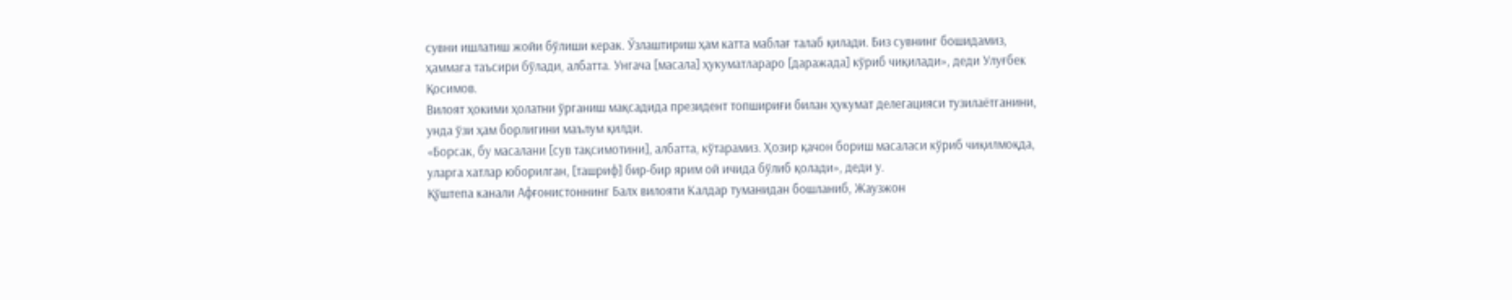сувни ишлатиш жойи бўлиши керак. Ўзлаштириш ҳам катта маблағ талаб қилади. Биз сувнинг бошидамиз, ҳаммага таъсири бўлади, албатта. Унгача [масала] ҳукуматлараро [даражада] кўриб чиқилади», деди Улуғбек Қосимов.
Вилоят ҳокими ҳолатни ўрганиш мақсадида президент топшириғи билан ҳукумат делегацияси тузилаётганини, унда ўзи ҳам борлигини маълум қилди.
«Борсак, бу масалани [сув тақсимотини], албатта, кўтарамиз. Ҳозир қачон бориш масаласи кўриб чиқилмоқда, уларга хатлар юборилган, [ташриф] бир-бир ярим ой ичида бўлиб қолади», деди у.
Қўштепа канали Афғонистоннинг Балх вилояти Калдар туманидан бошланиб, Жаузжон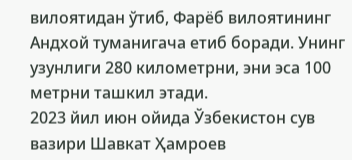вилоятидан ўтиб, Фарёб вилоятининг Андхой туманигача етиб боради. Унинг узунлиги 280 километрни, эни эса 100 метрни ташкил этади.
2023 йил июн ойида Ўзбекистон сув вазири Шавкат Ҳамроев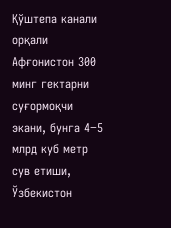Қўштепа канали орқали Афғонистон 300 минг гектарни суғормоқчи экани, бунга 4−5 млрд куб метр сув етиши, Ўзбекистон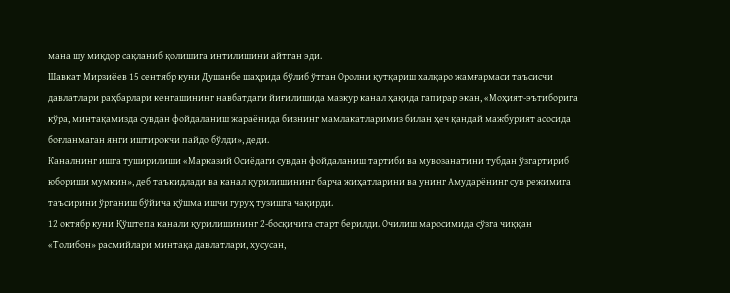мана шу миқдор сақланиб қолишига интилишини айтган эди.
Шавкат Мирзиёев 15 сентябр куни Душанбе шаҳрида бўлиб ўтган Оролни қутқариш халқаро жамғармаси таъсисчи давлатлари раҳбарлари кенгашининг навбатдаги йиғилишида мазкур канал ҳақида гапирар экан, «Моҳият-эътиборига кўра, минтақамизда сувдан фойдаланиш жараёнида бизнинг мамлакатларимиз билан ҳеч қандай мажбурият асосида боғланмаган янги иштирокчи пайдо бўлди», деди.
Каналнинг ишга туширилиши «Марказий Осиёдаги сувдан фойдаланиш тартиби ва мувозанатини тубдан ўзгартириб юбориши мумкин», деб таъкидлади ва канал қурилишининг барча жиҳатларини ва унинг Амударёнинг сув режимига таъсирини ўрганиш бўйича қўшма ишчи гуруҳ тузишга чақирди.
12 октябр куни Қўштепа канали қурилишининг 2-босқичига старт берилди. Очилиш маросимида сўзга чиққан «Толибон» расмийлари минтақа давлатлари, хусусан,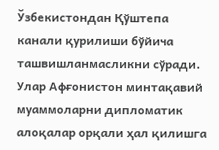Ўзбекистондан Қўштепа канали қурилиши бўйича ташвишланмасликни сўради. Улар Афғонистон минтақавий муаммоларни дипломатик алоқалар орқали ҳал қилишга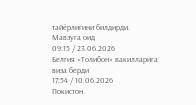тайёрлигини билдирди.
Мавзуга оид
09:15 / 23.06.2026
Белгия «Толибон» вакилларига виза берди
17:54 / 10.06.2026
Покистон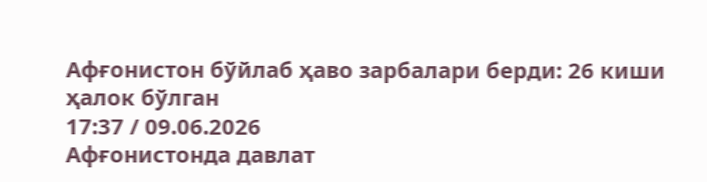Афғонистон бўйлаб ҳаво зарбалари берди: 26 киши ҳалок бўлган
17:37 / 09.06.2026
Афғонистонда давлат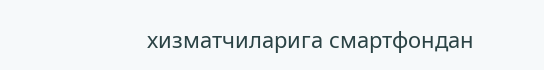хизматчиларига смартфондан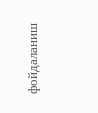фойдаланиш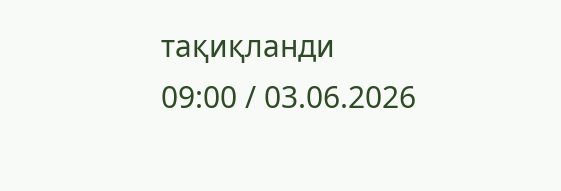тақиқланди
09:00 / 03.06.2026